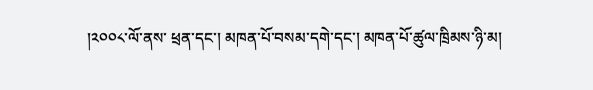།༢༠༠༨་ལོ་ནས་ ཕྲན་དང་། མཁན་པོ་བསམ་དགེ་དང་། མཁན་པོ་ཚུལ་ཁྲིམས་ཉི་མ།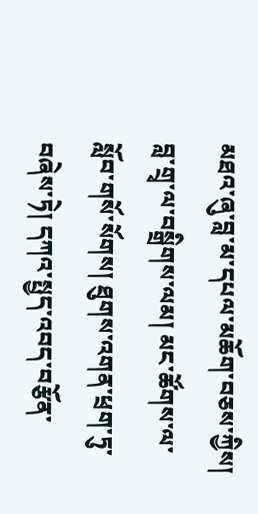མཐའ་ཞུ་བླ་མ་དཔལ་མཆོག་བཅས་ཀྱིས། བླ་གྲྭ་ལ་བསྒྲིགས་ལམ། མང་ཚོགས་ལ་སློབ་གསོ་སོགས། ཐུགས་འགན་ཕྲག་ཏུ་བཞེས་ཏེ། དཀའ་སྤྱད་འབད་བརྩོན་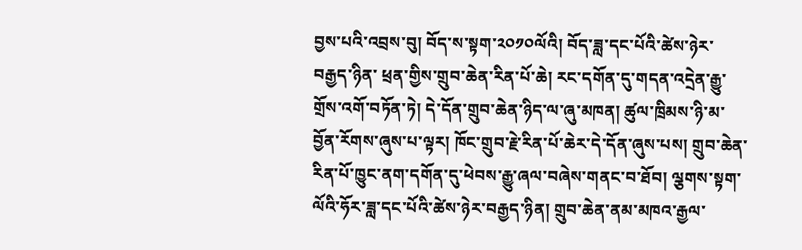བྱས་པའི་འབྲས་བུ། བོད་ས་སྟག་༢༠༡༠ལོའི། བོད་ཟླ་དང་པོའི་ཚེས་ཉེར་བརྒྱད་ཉིན་ ཕྲན་གྱིས་གྲུབ་ཆེན་རིན་པོ་ཆེ། རང་དགོན་དུ་གདན་འདྲེན་རྒྱུ་གྲོས་འགོ་བཏོན་ཏེ། དེ་དོན་གྲུབ་ཆེན་ཉིད་ལ་ཞུ་མཁན། ཚུལ་ཁྲིམས་ཉི་མ་བྱོན་རོགས་ཞུས་པ་ལྟར། ཁོང་གྲུབ་རྗེ་རིན་པོ་ཆེར་དེ་དོན་ཞུས་པས། གྲུབ་ཆེན་རིན་པོ་ཁྱུང་ནག་དགོན་དུ་ཕེབས་རྒྱུ་ཞལ་བཞེས་གནང་བ་ཐོབ། ལྕགས་སྟག་ལོའི་ཧོར་ཟླ་དང་པོའི་ཚེས་ཉེར་བརྒྱད་ཉིན། གྲུབ་ཆེན་ནམ་མཁའ་རྒྱལ་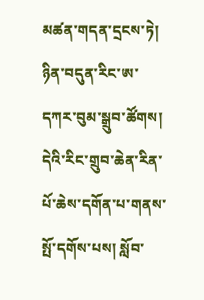མཚན་གདན་དྲངས་ཏེ། ཉིན་བདུན་རིང་ཨ་དཀར་བུམ་སྒྲུབ་ཚོགས། དེའི་རིང་གྲུབ་ཆེན་རིན་པོ་ཆེས་དགོན་པ་གནས་སྤོ་དགོས་པས། སློབ་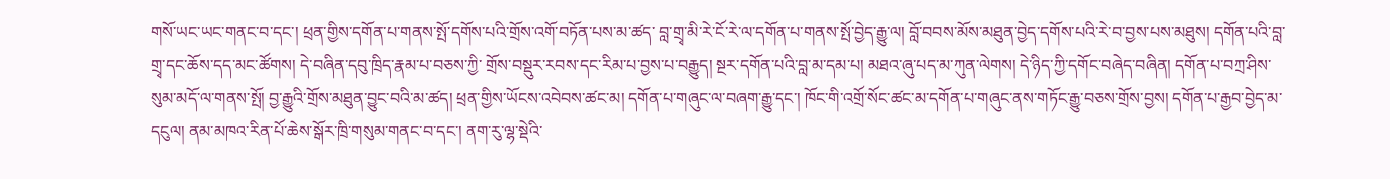གསོ་ཡང་ཡང་གནང་བ་དང་། ཕྲན་གྱིས་དགོན་པ་གནས་སྤོ་དགོས་པའི་གྲོས་འགོ་བཏོན་པས་མ་ཚད་ བླ་གྲྭ་མི་རེ་ངོ་རེ་ལ་དགོན་པ་གནས་སྤོ་བྱེད་རྒྱུ་ལ། བློ་བབས་མོས་མཐུན་བྱེད་དགོས་པའི་རེ་བ་བྱས་པས་མཐུས། དགོན་པའི་བླ་གྲྭ་དང་ཆོས་དད་མང་ཚོགས། དེ་བཞིན་དབུ་ཁྲིད་རྣམ་པ་བཅས་ཀྱི་ གྲོས་བསྡུར་རབས་དང་རིམ་པ་བྱས་པ་བརྒྱུད། སྔར་དགོན་པའི་བླ་མ་དམ་པ། མཐའ་ཞུ་པད་མ་ཀུན་ལེགས། དེ་ཉིད་ཀྱི་དགོང་བཞེད་བཞིན། དགོན་པ་བཀྲ་ཤིས་སུམ་མདོ་ལ་གནས་སྤོ། བྱ་རྒྱུའི་གྲོས་མཐུན་བྱུང་བའི་མ་ཚད། ཕྲན་གྱིས་ཡོངས་འབེབས་ཚང་མ། དགོན་པ་གཞུང་ལ་བཞག་རྒྱུ་དང་། ཁོང་གི་འགྲོ་སོང་ཚང་མ་དགོན་པ་གཞུང་ནས་གཏོང་རྒྱུ་བཅས་གྲོས་བྱས། དགོན་པ་རྒྱབ་བྱེད་མ་དངུལ། ནམ་མཁའ་རིན་པོ་ཆེས་སྒོར་ཁྲི་གསུམ་གནང་བ་དང་། ནག་རུ་ལྷ་སྡེའི་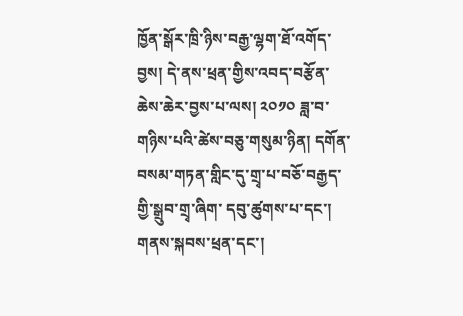ཁྱོན་སྒོར་ཁྲི་ཉིས་བརྒྱ་ལྷག་ཐོ་འགོད་བྱས། དེ་ནས་ཕྲན་གྱིས་འབད་བརྩོན་ཆེས་ཆེར་བྱས་པ་ལས། ༢༠༡༠ ཟླ་བ་གཉིས་པའི་ཚེས་བཅུ་གསུམ་ཉིན། དགོན་བསམ་གཏན་གླིང་དུ་གྲྭ་པ་བཅོ་བརྒྱད་གྱི་སྒྲུབ་གྲྭ་ཞིག་ དབུ་ཚུགས་པ་དང་། གནས་སྐབས་ཕྲན་དང་།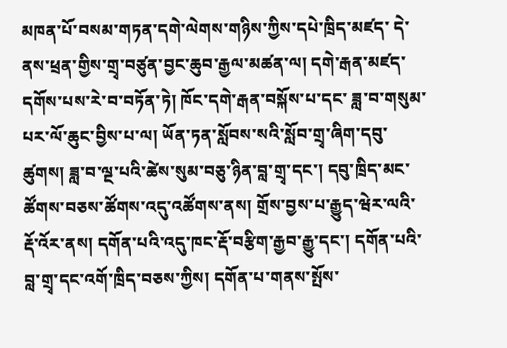མཁན་པོ་བསམ་གཏན་དགེ་ལེགས་གཉིས་ཀྱིས་དཔེ་ཁྲིད་མཛད་ དེ་ནས་ཕྲན་གྱིས་གྲྭ་བཙུན་བྱང་ཆུབ་རྒྱལ་མཚན་ལ། དགེ་རྒན་མཛད་དགོས་པས་རེ་བ་བཏོན་ཏེ། ཁོང་དགེ་རྒན་བསྐོས་པ་དང་ ཟླ་བ་གསུམ་པར་ལོ་ཆུང་བྱིས་པ་ལ། ཡོན་ཏན་སློབས་སའི་སློབ་གྲྭ་ཞིག་དབུ་ཚུགས། ཟླ་བ་ལྔ་པའི་ཚེས་སུམ་བཅུ་ཉིན་བླ་གྲྭ་དང་། དབུ་ཁྲིད་མང་ཚོགས་བཅས་ཚོགས་འདུ་འཚོགས་ནས། གྲོས་བྱས་པ་རྒྱུད་ཝེར་ལའི་རྡོ་འོར་ནས། དགོན་པའི་འདུ་ཁང་རྡོ་བརྩིག་རྒྱབ་རྒྱུ་དང་། དགོན་པའི་བླ་གྲྭ་དང་འགོ་ཁྲིད་བཅས་ཀྱིས། དགོན་པ་གནས་སྤོས་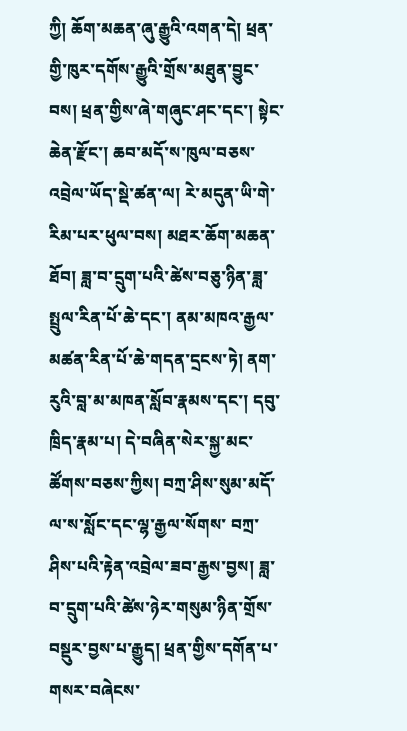ཀྱི། ཆོག་མཆན་ཞུ་རྒྱུའི་འགན་དེ། ཕྲན་གྱི་ཁུར་དགོས་རྒྱུའི་གྲོས་མཐུན་བྱུང་བས། ཕྲན་གྱིས་ཞེ་གཞུང་ཤང་དང་། སྟེང་ཆེན་རྫོང་། ཆབ་མདོ་ས་ཁུལ་བཅས་འབྲེལ་ཡོད་སྡེ་ཚན་ལ། རེ་མདུན་ཡི་གེ་རིམ་པར་ཕུལ་བས། མཐར་ཆོག་མཆན་ཐོབ། ཟླ་བ་དྲུག་པའི་ཚེས་བཅུ་ཉིན་ཟླ་སྤྲུལ་རིན་པོ་ཆེ་དང་། ནམ་མཁའ་རྒྱལ་མཚན་རིན་པོ་ཆེ་གདན་དྲངས་ཏེ། ནག་རུའི་བླ་མ་མཁན་སློབ་རྣམས་དང་། དབུ་ཁྲིད་རྣམ་པ། དེ་བཞིན་སེར་སྐྱ་མང་ཚོགས་བཅས་ཀྱིས། བཀྲ་ཤིས་སུམ་མདོ་ལ་ས་སློང་དང་ལྷ་རྒྱལ་སོགས་ བཀྲ་ཤིས་པའི་རྟེན་འབྲེལ་ཟབ་རྒྱས་བྱས། ཟླ་བ་དྲུག་པའི་ཚེས་ཉེར་གསུམ་ཉིན་གྲོས་བསྡུར་བྱས་པ་རྒྱུད། ཕྲན་གྱིས་དགོན་པ་གསར་བཞེངས་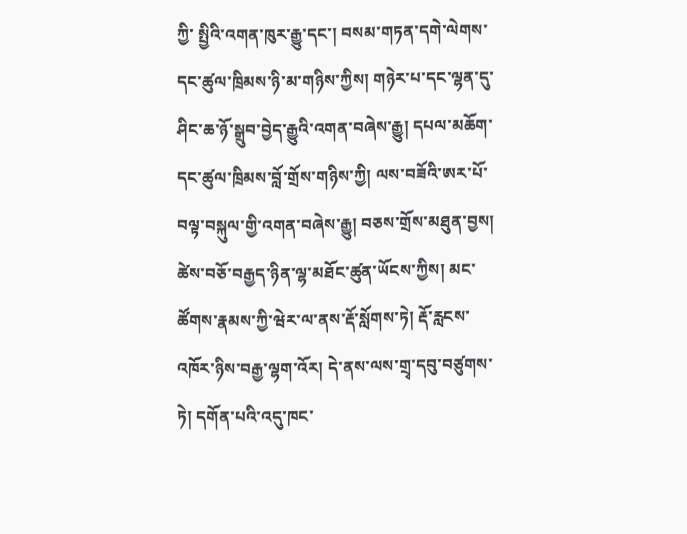ཀྱི་ སྤྱིའི་འགན་ཁུར་རྒྱུ་དང་། བསམ་གཏན་དགེ་ལེགས་དང་ཚུལ་ཁྲིམས་ཉི་མ་གཉིས་ཀྱིས། གཉེར་པ་དང་ལྷན་དུ་ཤིང་ཆ་ཉོ་སྒྲུབ་བྱེད་རྒྱུའི་འགན་བཞེས་རྒྱུ། དཔལ་མཆོག་དང་ཚུལ་ཁྲིམས་བློ་གྲོས་གཉིས་ཀྱི། ལས་བཟོའི་ཨར་པོ་བལྟ་བསྐུལ་གྱི་འགན་བཞེས་རྒྱུ། བཅས་གྲོས་མཐུན་བྱས། ཚེས་བཅོ་བརྒྱད་ཉིན་ལྷ་མཐོང་ཚུན་ཡོངས་ཀྱིས། མང་ཚོགས་རྣམས་ཀྱི་ཝེར་ལ་ནས་རྡོ་སློགས་ཏེ། རྡོ་རླངས་འཁོར་ཉིས་བརྒྱ་ལྷག་འོར། དེ་ནས་ལས་གྲྭ་དབུ་བཙུགས་ཏེ། དགོན་པའི་འདུ་ཁང་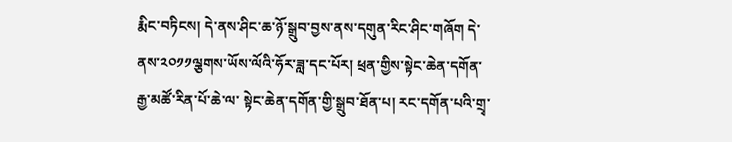རྨིང་བཏིངས། དེ་ནས་ཤིང་ཆ་ཉོ་སྒྲུབ་བྱས་ནས་དགུན་རིང་ཤིང་གཞོག དེ་ནས་༢༠༡༡ལྕགས་ཡོས་ལོའི་ཧོར་ཟླ་དང་པོར། ཕྲན་གྱིས་སྟེང་ཆེན་དགོན་རྒྱ་མཚོ་རིན་པོ་ཆེ་ལ་ སྟེང་ཆེན་དགོན་གྱི་སྒྲུབ་ཐོན་པ། རང་དགོན་པའི་གྲྭ་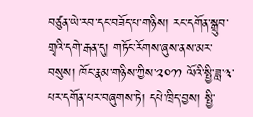བཙུན་ཡེ་རབ་དང་བཟོད་པ་གཉིས། རང་དགོན་སྒྲུབ་གྲྭའི་དགེ་རྒན་དུ། གཏོང་རོགས་ཞུས་ནས་མར་བསུས། ཁོང་རྣམ་གཉིས་ཀྱིས་༢༠༡༡ ལོའི་སྤྱི་ཟླ་༣་པར་དགོན་པར་བཞུགས་ཏེ། དཔེ་ཁྲིད་བྱས། སྤྱི་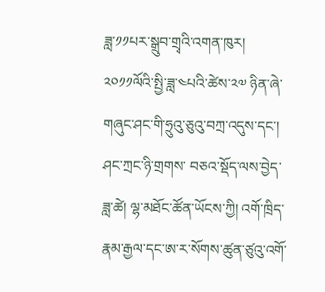ཟླ་༡༡པར་སྒྲུབ་གྲྭའི་འགན་ཁུར། ༢༠༡༡ལོའི་སྤྱི་ཟླ་༤པའི་ཚེས་༢༧ ཉིན་ཞེ་གཞུང་ཤང་གི་ཧྲུའུ་ཅུའུ་བཀྲ་འདུས་དང་། ཤང་ཀྲང་ཉི་གྲགས་ བཅའ་སྡོད་ལས་བྱེད་ཟླ་ཚེ། ལྷ་མཐོང་ཚོན་ཡོངས་ཀྱི། འགོ་ཁྲིད་རྣམ་རྒྱལ་དང་ཨ་ར་སོགས་ཚུན་ཙུའུ་འགོ་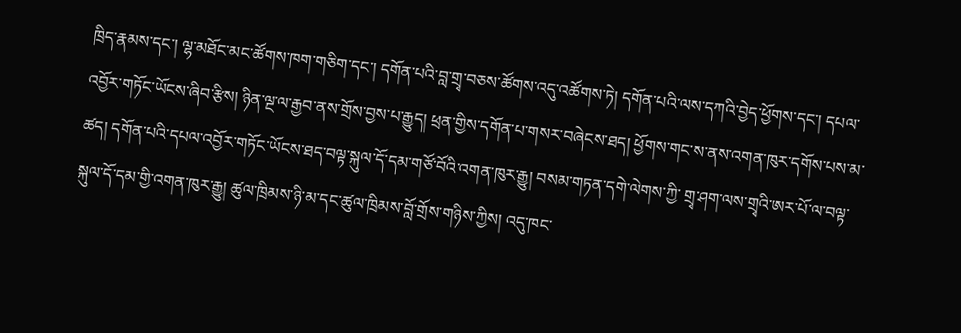ཁྲིད་རྣམས་དང་། ལྷ་མཐོང་མང་ཚོགས་ཁག་གཅིག་དང་། དགོན་པའི་བླ་གྲྭ་བཅས་ཚོགས་འདུ་འཚོགས་ཏེ། དགོན་པའི་ལས་དཀའི་བྱེད་ཕྱོགས་དང་། དཔལ་འབྱོར་གཏོང་ཡོངས་ཞིབ་རྩིས། ཉིན་ལྔ་ལ་རྒྱབ་ནས་གྲོས་བྱས་པ་རྒྱུད། ཕྲན་གྱིས་དགོན་པ་གསར་བཞེངས་ཐད། ཕྱོགས་གང་ས་ནས་འགན་ཁུར་དགོས་པས་མ་ཚད། དགོན་པའི་དཔལ་འབྱོར་གཏོང་ཡོངས་ཐད་བལྟ་སྐུལ་དོ་དམ་གཙོ་བོའི་འགན་ཁུར་རྒྱུ། བསམ་གཏན་དགེ་ལེགས་ཀྱི་ གྲྭ་ཤག་ལས་གྲྭའི་ཨར་པོ་ལ་བལྟ་སྐུལ་དོ་དམ་གྱི་འགན་ཁུར་རྒྱུ། ཚུལ་ཁྲིམས་ཉི་མ་དང་ཚུལ་ཁྲིམས་བློ་གྲོས་གཉིས་ཀྱིས། འདུ་ཁང་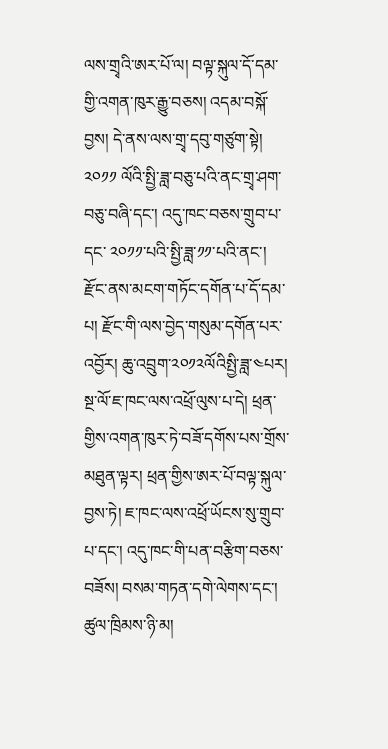ལས་གྲྭའི་ཨར་པོ་ལ། བལྟ་སྐུལ་དོ་དམ་གྱི་འགན་ཁུར་རྒྱུ་བཅས། འདམ་བསྐོ་བྱས། དེ་ནས་ལས་གྲྭ་དབུ་གཙུག་སྟེ། ༢༠༡༡ ལོའི་སྤྱི་ཟླ་བཅུ་པའི་ནང་གྲྭ་ཤག་བཅུ་བཞི་དང་། འདུ་ཁང་བཅས་གྲུབ་པ་དང་ ༢༠༡༡་པའི་སྤྱི་ཟླ་༡༡་པའི་ནང་། རྫོང་ནས་མངག་གཏོང་དགོན་པ་དོ་དམ་པ། རྫོང་གི་ལས་བྱེད་གསུམ་དགོན་པར་འབྱོར། ཆུ་འབྲུག་༢༠༡༢ལོའིསྤྱི་ཟླ་༤པར། སྔ་ལོ་ཇ་ཁང་ལས་འཕྲོ་ལུས་པ་དེ། ཕྲན་གྱིས་འགན་ཁུར་ཏེ་བཟོ་དགོས་པས་གྲོས་མཐུན་ལྟར། ཕྲན་གྱིས་ཨར་པོ་བལྟ་སྐུལ་བྱས་ཏེ། ཇ་ཁང་ལས་འཕྲོ་ཡོངས་སུ་གྲུབ་པ་དང་། འདུ་ཁང་གི་པན་བརྩིག་བཅས་བཟོས། བསམ་གཏན་དགེ་ལེགས་དང་། ཚུལ་ཁྲིམས་ཉི་མ།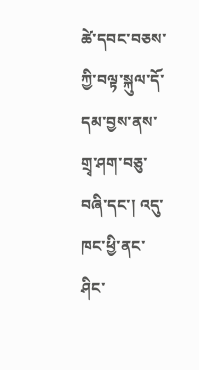ཚེ་དབང་བཅས་ཀྱི་བལྟ་སྐུལ་དོ་དམ་བྱས་ནས་གྲྭ་ཤག་བཅུ་བཞི་དང་། འདུ་ཁང་ཕྱི་ནང་ཤིང་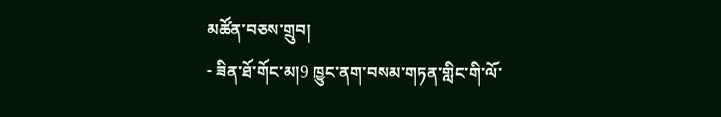མཚོན་བཅས་གྲུབ།
- ཟིན་ཐོ་གོང་མ།9 ཁྱུང་ནག་བསམ་གཏན་གླིང་གི་ལོ་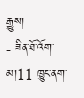རྒྱུས།
- ཟིན་ཐོ་འོག་མ།11 ཁྱུང་ནག་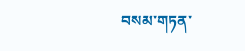བསམ་གཏན་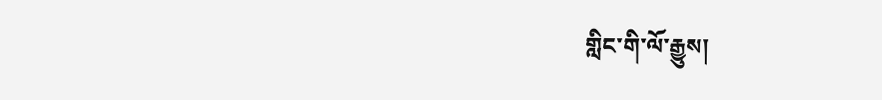གླིང་གི་ལོ་རྒྱུས།